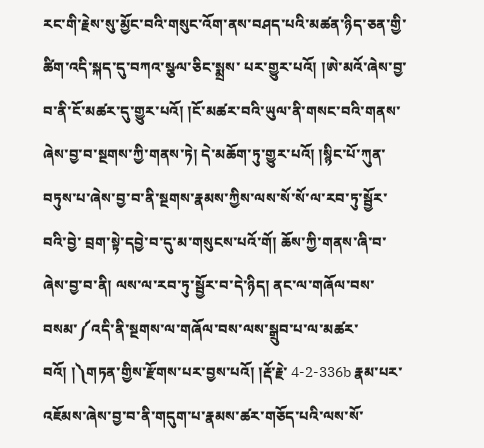རང་གི་རྗེས་སུ་མྱོང་བའི་གསུང་འོག་ནས་བཤད་པའི་མཚན་ཉིད་ཅན་གྱི་ཚིག་འདི་སྐད་དུ་བཀའ་སྩལ་ཅིང་སྨྲས་ པར་གྱུར་པའོ། །ཨེ་མའོ་ཞེས་བྱ་བ་ནི་ངོ་མཚར་དུ་གྱུར་པའོ། །ངོ་མཚར་བའི་ཡུལ་ནི་གསང་བའི་གནས་ཞེས་བྱ་བ་སྔགས་ཀྱི་གནས་ཏེ། དེ་མཆོག་ཏུ་གྱུར་པའོ། །སྙིང་པོ་ཀུན་བཏུས་པ་ཞེས་བྱ་བ་ནི་སྔགས་རྣམས་ཀྱིས་ལས་སོ་སོ་ལ་རབ་ཏུ་སྦྱོར་བའི་བྱེ་ བྲག་སྟེ་དབྱེ་བ་དུ་མ་གསུངས་པའོ་གོ། ཆོས་ཀྱི་གནས་ཞི་བ་ཞེས་བྱ་བ་ནི། ལས་ལ་རབ་ཏུ་སྦྱོར་བ་དེ་ཉིད། ནང་ལ་གཞོལ་བས་བསམ་༼འདི་ནི་སྔགས་ལ་གཞོལ་བས་ལས་སྒྲུབ་པ་ལ་མཚར་བའོ། །༽གཏན་གྱིས་རྫོགས་པར་བྱས་པའོ། །རྡོ་རྗེ་ 4-2-336b རྣམ་པར་འཇོམས་ཞེས་བྱ་བ་ནི་གདུག་པ་རྣམས་ཚར་གཅོད་པའི་ལས་སོ་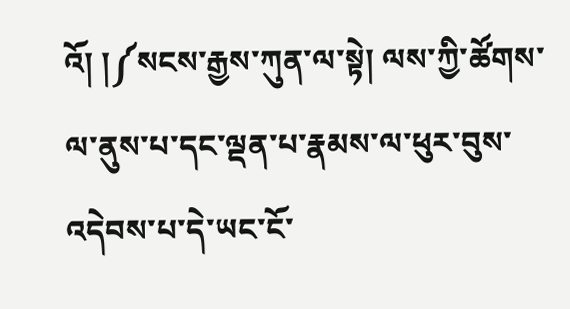འོ། །༼སངས་རྒྱས་ཀུན་ལ་སྟེ། ལས་ཀྱི་ཚོགས་ལ་ནུས་པ་དང་ལྡན་པ་རྣམས་ལ་ཕུར་བུས་འདེབས་པ་དེ་ཡང་ངོ་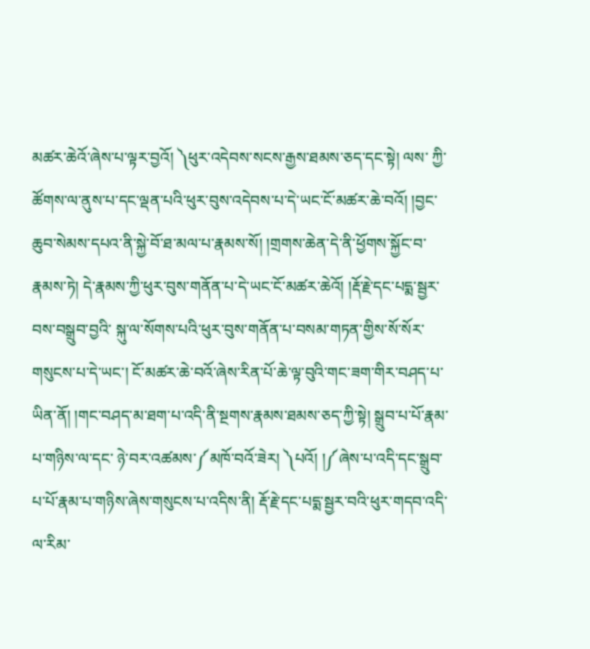མཚར་ཆེའོ་ཞེས་པ་ལྟར་བྱའོ། ༽ཕུར་འདེབས་སངས་རྒྱས་ཐམས་ཅད་དང་སྟེ། ལས་ ཀྱི་ཚོགས་ལ་ནུས་པ་དང་ལྡན་པའི་ཕུར་བུས་འདེབས་པ་དེ་ཡང་ངོ་མཚར་ཆེ་བའོ། །བྱང་ཆུབ་སེམས་དཔའ་ནི་སྐྱེ་བོ་ཐ་མལ་པ་རྣམས་སོ། །གྲགས་ཆེན་དེ་ནི་ཕྱོགས་སྐྱོང་བ་རྣམས་ཏེ། དེ་རྣམས་ཀྱི་ཕུར་བུས་གནོན་པ་དེ་ཡང་ངོ་མཚར་ཆེའོ། །རྡོ་རྗེ་དང་པདྨ་སྦྱར་བས་བསྒྲུབ་བྱའི་ སྐུ་ལ་སོགས་པའི་ཕུར་བུས་གནོན་པ་བསམ་གཏན་གྱིས་སོ་སོར་གསུངས་པ་དེ་ཡང་། ངོ་མཚར་ཆེ་བའོ་ཞེས་རིན་པོ་ཆེ་ལྟ་བུའི་གང་ཟག་གིར་བཤད་པ་ཡིན་ནོ། །གང་བཤད་མ་ཐག་པ་འདི་ནི་སྔགས་རྣམས་ཐམས་ཅད་ཀྱི་སྟེ། སྒྲུབ་པ་པོ་རྣམ་པ་གཉིས་ལ་དང་ ཉེ་བར་འཚམས་༼མཁོ་བའོ་ཟེར། ༽པའོ། །༼ཞེས་པ་འདི་དང་སྒྲུབ་པ་པོ་རྣམ་པ་གཉིས་ཞེས་གསུངས་པ་འདིས་ནི། རྡོ་རྗེ་དང་པདྨ་སྦྱར་བའི་ཕུར་གདབ་འདི་ལ་རིམ་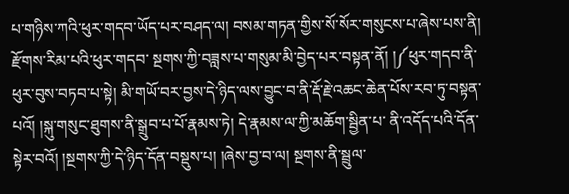པ་གཉིས་ཀའི་ཕུར་གདབ་ཡོད་པར་བཤད་ལ། བསམ་གཏན་གྱིས་སོ་སོར་གསུངས་པ་ཞེས་པས་ནི། རྫོགས་རིམ་པའི་ཕུར་གདབ་ སྔགས་ཀྱི་བཟླས་པ་གསུམ་མི་བྱེད་པར་བསྟན་ནོ། །༼ཕུར་གདབ་ནི་ཕུར་བུས་བཏབ་པ་སྟེ། མི་གཡོ་བར་བྱས་དེ་ཉིད་ལས་བྱུང་བ་ནི་རྡོ་རྗེ་འཆང་ཆེན་པོས་རབ་ཏུ་བསྟན་པའོ། །སྐུ་གསུང་ཐུགས་ནི་སྒྲུབ་པ་པོ་རྣམས་ཏེ། དེ་རྣམས་ལ་ཀྱི་མཆོག་སྦྱིན་པ་ ནི་འདོད་པའི་དོན་སྟེར་བའོ། །སྔགས་ཀྱི་དེ་ཉིད་དོན་བསྡུས་པ། །ཞེས་བྱ་བ་ལ། སྔགས་ནི་སྦྲུལ་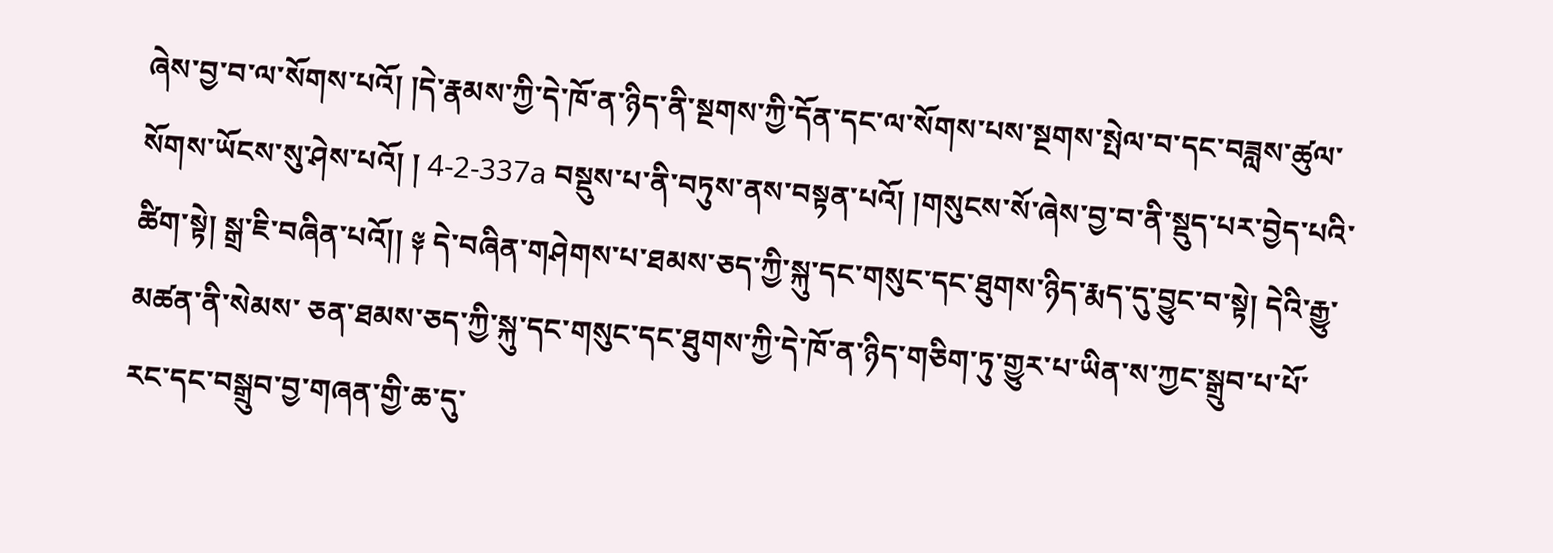ཞེས་བྱ་བ་ལ་སོགས་པའོ། །དེ་རྣམས་ཀྱི་དེ་ཁོ་ན་ཉིད་ནི་སྔགས་ཀྱི་དོན་དང་ལ་སོགས་པས་སྔགས་སྤེལ་བ་དང་བཟླས་ཚུལ་སོགས་ཡོངས་སུ་ཤེས་པའོ། ། 4-2-337a བསྡུས་པ་ནི་བཏུས་ནས་བསྟན་པའོ། །གསུངས་སོ་ཞེས་བྱ་བ་ནི་སྡུད་པར་བྱེད་པའི་ཚིག་སྟེ། སྒྲ་ཇི་བཞིན་པའོ།། ༈ དེ་བཞིན་གཤེགས་པ་ཐམས་ཅད་ཀྱི་སྐུ་དང་གསུང་དང་ཐུགས་ཉིད་རྨད་དུ་བྱུང་བ་སྟེ། དེའི་རྒྱུ་མཚན་ནི་སེམས་ ཅན་ཐམས་ཅད་ཀྱི་སྐུ་དང་གསུང་དང་ཐུགས་ཀྱི་དེ་ཁོ་ན་ཉིད་གཅིག་ཏུ་གྱུར་པ་ཡིན་ས་ཀྱང་སྒྲུབ་པ་པོ་རང་དང་བསྒྲུབ་བྱ་གཞན་གྱི་ཆ་དུ་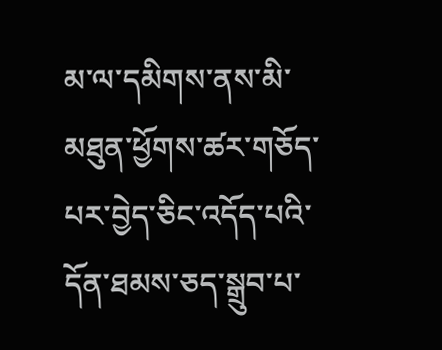མ་ལ་དམིགས་ནས་མི་མཐུན་ཕྱོགས་ཚར་གཅོད་པར་བྱེད་ཅིང་འདོད་པའི་དོན་ཐམས་ཅད་སྒྲུབ་པ་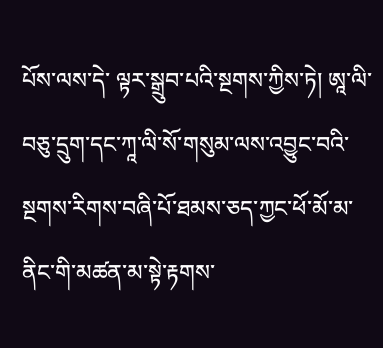པོས་ལས་དེ་ ལྟར་སྒྲུབ་པའི་སྔགས་ཀྱིས་ཏེ། ཨཱ་ལི་བཅུ་དྲུག་དང་ཀཱ་ལི་སོ་གསུམ་ལས་འབྱུང་བའི་སྔགས་རིགས་བཞི་པོ་ཐམས་ཅད་ཀྱང་ཕོ་མོ་མ་ནིང་གི་མཚན་མ་སྟེ་རྟགས་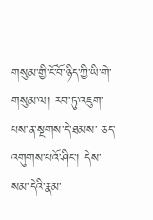གསུམ་གྱི་ངོ་བོ་ཉིད་ཀྱི་ཡི་གེ་གསུམ་ལ། རབ་ཏུ་འཇུག་པས་ན་སྔགས་དེ་ཐམས་ ཅད་འགུགས་པའོ་ཤིང་། དེས་སམ་དེའི་རྣམ་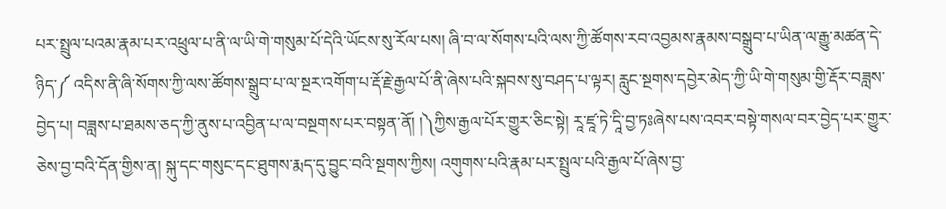པར་སྤྲུལ་པའམ་རྣམ་པར་འཕྲུལ་པ་ནི་ལ་ཡི་གེ་གསུམ་པོ་དེའི་ཡོངས་སུ་རོལ་པས། ཞི་བ་ལ་སོགས་པའི་ལས་ཀྱི་ཚོགས་རབ་འབྱམས་རྣམས་བསྒྲུབ་པ་ཡིན་ལ་རྒྱུ་མཚན་དེ་ཉིད་༼ འདིས་ནི་ཞི་སོགས་ཀྱི་ལས་ཚོགས་སྒྲུབ་པ་ལ་སྔར་འགོག་པ་རྡོ་རྗེ་རྒྱལ་པོ་ནི་ཞེས་པའི་སྐབས་སུ་བཤད་པ་ལྟར། རླུང་སྔགས་དབྱེར་མེད་ཀྱི་ཡི་གེ་གསུམ་གྱི་རྡོར་བཟླས་བྱེད་པ། བཟླས་པ་ཐམས་ཅད་ཀྱི་ནུས་པ་འབྱིན་པ་ལ་བསྔགས་པར་བསྟན་ནོ། །༽ཀྱིས་རྒྱལ་པོར་གྱུར་ཅིང་སྟེ། རཱ་ཛཱ་ཏེ་དཱི་བྱ་ཏཿཞེས་པས་འབར་བསྟེ་གསལ་བར་བྱེད་པར་གྱུར་ཅེས་བྱ་བའི་དོན་གྱིས་ན། སྐུ་དང་གསུང་དང་ཐུགས་རྨད་དུ་བྱུང་བའི་སྔགས་ཀྱིས། འགུགས་པའི་རྣམ་པར་སྤྲུལ་པའི་རྒྱལ་པོ་ཞེས་བྱ་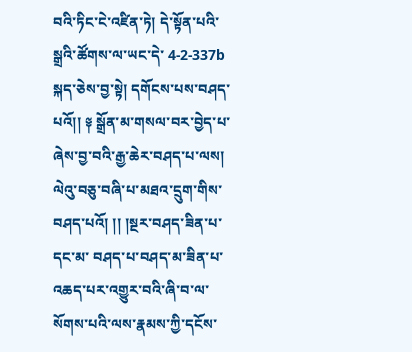བའི་ཏིང་ངེ་འཛིན་ཏེ། དེ་སྟོན་པའི་སྒྲའི་ཚོགས་ལ་ཡང་དེ་ 4-2-337b སྐད་ཅེས་བྱ་སྟེ། དགོངས་པས་བཤད་པའོ།། ༈ སྒྲོན་མ་གསལ་བར་བྱེད་པ་ཞེས་བྱ་བའི་རྒྱ་ཆེར་བཤད་པ་ལས། ལེའུ་བཅུ་བཞི་པ་མཐའ་དྲུག་གིས་བཤད་པའོ། །། །སྔར་བཤད་ཟིན་པ་དང་མ་ བཤད་པ་བཤད་མ་ཟིན་པ་འཆད་པར་འགྱུར་བའི་ཞི་བ་ལ་སོགས་པའི་ལས་རྣམས་ཀྱི་དངོས་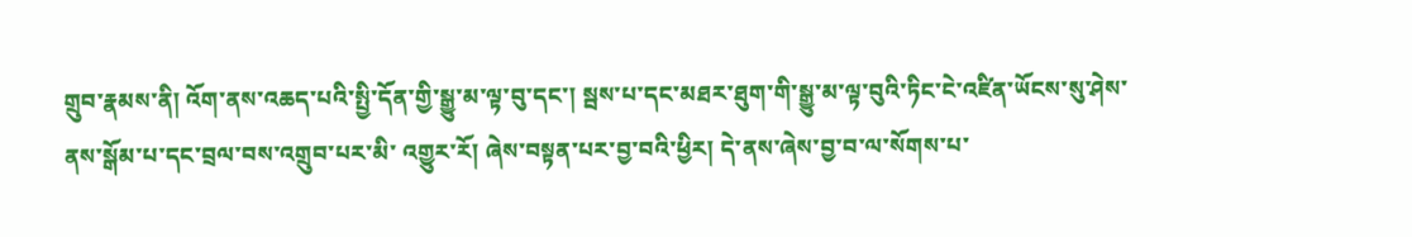གྲུབ་རྣམས་ནི། འོག་ནས་འཆད་པའི་སྤྱི་དོན་གྱི་སྒྱུ་མ་ལྟ་བུ་དང་། སྦས་པ་དང་མཐར་ཐུག་གི་སྒྱུ་མ་ལྟ་བུའི་ཏིང་ངེ་འཛིན་ཡོངས་སུ་ཤེས་ནས་སྒོམ་པ་དང་བྲལ་བས་འགྲུབ་པར་མི་ འགྱུར་རོ། ཞེས་བསྟན་པར་བྱ་བའི་ཕྱིར། དེ་ནས་ཞེས་བྱ་བ་ལ་སོགས་པ་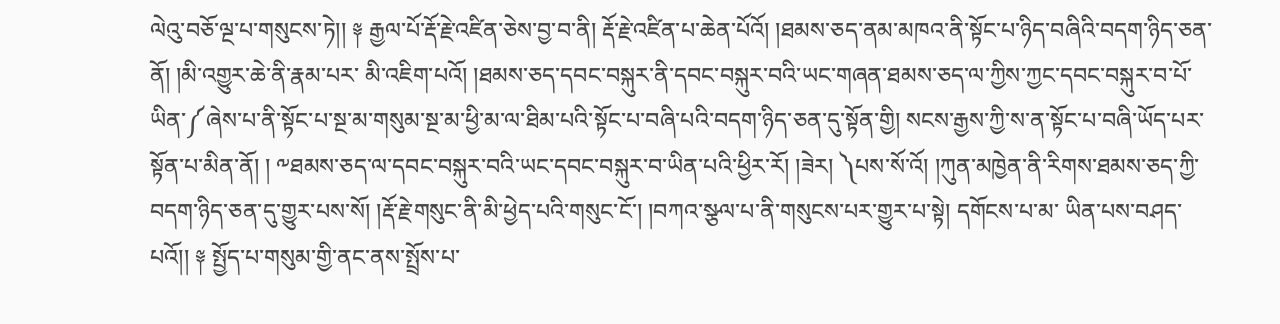ལེའུ་བཅོ་ལྔ་པ་གསུངས་ཏེ།། ༈ རྒྱལ་པོ་རྡོ་རྗེ་འཛིན་ཅེས་བྱ་བ་ནི། རྡོ་རྗེ་འཛིན་པ་ཆེན་པོའོ། །ཐམས་ཅད་ནམ་མཁའ་ནི་སྟོང་པ་ཉིད་བཞིའི་བདག་ཉིད་ཅན་ནོ། །མི་འགྱུར་ཆེ་ནི་རྣམ་པར་ མི་འཇིག་པའོ། །ཐམས་ཅད་དབང་བསྐུར་ནི་དབང་བསྐུར་བའི་ཡང་གཞན་ཐམས་ཅད་ལ་ཀྱིས་ཀྱང་དབང་བསྐུར་བ་པོ་ཡིན་༼ཞེས་པ་ནི་སྟོང་པ་སྔ་མ་གསུམ་སྔ་མ་ཕྱི་མ་ལ་ཐིམ་པའི་སྟོང་པ་བཞི་པའི་བདག་ཉིད་ཅན་དུ་སྟོན་གྱི། སངས་རྒྱས་ཀྱི་ས་ན་སྟོང་པ་བཞི་ཡོད་པར་སྟོན་པ་མིན་ནོ། ། ༸ཐམས་ཅད་ལ་དབང་བསྐུར་བའི་ཡང་དབང་བསྐུར་བ་ཡིན་པའི་ཕྱིར་རོ། །ཟེར། ༽པས་སོ་འོ། །ཀུན་མཁྱེན་ནི་རིགས་ཐམས་ཅད་ཀྱི་བདག་ཉིད་ཅན་དུ་གྱུར་པས་སོ། །རྡོ་རྗེ་གསུང་ནི་མི་ཕྱེད་པའི་གསུང་ངོ་། །བཀའ་སྩལ་པ་ནི་གསུངས་པར་གྱུར་པ་སྟེ། དགོངས་པ་མ་ ཡིན་པས་བཤད་པའོ།། ༈ སྤྱོད་པ་གསུམ་གྱི་ནང་ནས་སྤྲོས་པ་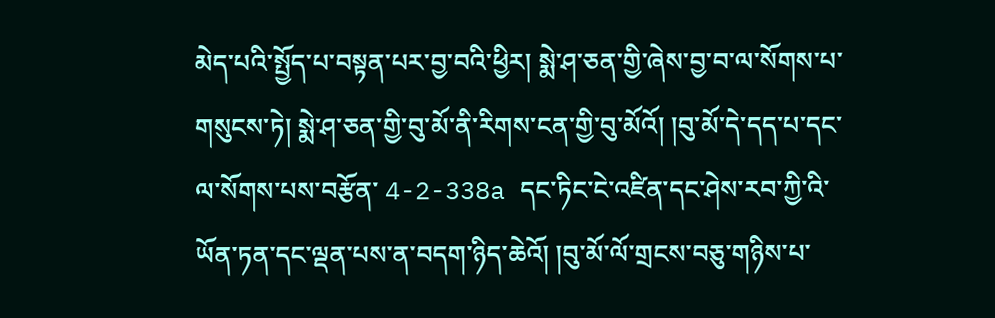མེད་པའི་སྤྱོད་པ་བསྟན་པར་བྱ་བའི་ཕྱིར། སྨེ་ཤ་ཅན་གྱི་ཞེས་བྱ་བ་ལ་སོགས་པ་གསུངས་ཏེ། སྨེ་ཤ་ཅན་གྱི་བུ་མོ་ནི་རིགས་ངན་གྱི་བུ་མོའོ། །བུ་མོ་དེ་དད་པ་དང་ལ་སོགས་པས་བརྩོན་ 4-2-338a དང་ཏིང་ངེ་འཛིན་དང་ཤེས་རབ་ཀྱི་འི་ཡོན་ཏན་དང་ལྡན་པས་ན་བདག་ཉིད་ཆེའོ། །བུ་མོ་ལོ་གྲངས་བཅུ་གཉིས་པ་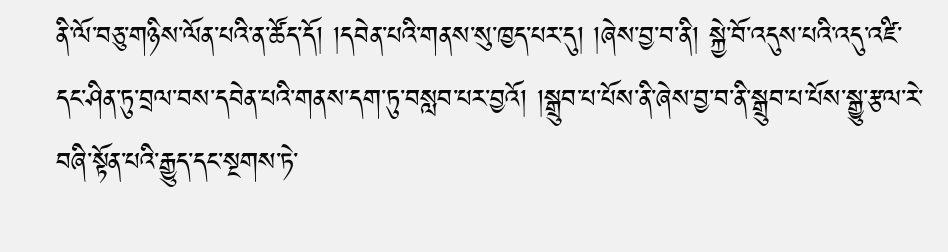ནི་ལོ་བཅུ་གཉིས་ལོན་པའི་ན་ཚོད་དོ། །དབེན་པའི་གནས་སུ་ཁྱད་པར་དུ། །ཞེས་བྱ་བ་ནི། སྐྱེ་བོ་འདུས་པའི་འདུ་འཛི་ དང་ཤིན་ཏུ་བྲལ་བས་དབེན་པའི་གནས་དག་ཏུ་བསླབ་པར་བྱའོ། །སྒྲུབ་པ་པོས་ནི་ཞེས་བྱ་བ་ནི་སྒྲུབ་པ་པོས་སྒྱུ་རྩལ་རེ་བཞི་སྟོན་པའི་རྒྱུད་དང་སྔགས་ཏེ་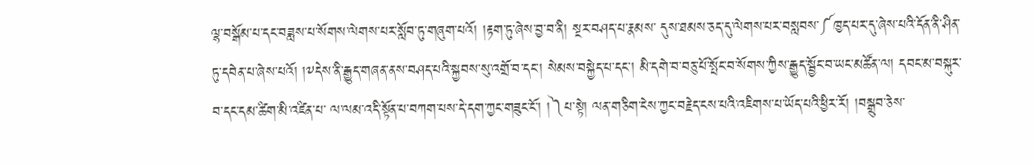ལྷ་བསྒོམ་པ་དང་བཟླས་པ་སོགས་ལེགས་པར་སློབ་ཏུ་གཞུག་པའོ། །རྟག་ཏུ་ཞེས་བྱ་བ་ནི། སྔར་བཤད་པ་རྣམས་ དུས་ཐམས་ཅད་དུ་ལེགས་པར་བསླབས་༼ཁྱད་པར་དུ་ཞེས་པའི་དོན་ནི་ཤིན་ཏུ་དབེན་པ་ཞེས་པའོ། །༸དེས་ནི་རྒྱུད་གཞན་ནས་བཤད་པའི་སྐྱབས་སུ་འགྲོ་བ་དང་། སེམས་བསྐྱེད་པ་དང་། མི་དགེ་བ་བཅུ་པོ་སྤོང་བ་སོགས་ཀྱིས་རྒྱུད་སྦྱོང་བ་ཡང་མཚོན་ལ། དབང་མ་བསྐུར་བ་དང་དམ་ཚིག་མི་འཛིན་པ་ ལ་ལམ་འདི་སྟོན་པ་བཀག་པས་དེ་དག་ཀྱང་གཟུང་ངོ་། །༽པ་སྟེ། ལན་གཅིག་ངེས་ཀྱང་བརྗེད་ངས་པའི་འཇིགས་པ་ཡོད་པའི་ཕྱིར་རོ། །བསྒྲུབ་ཅེས་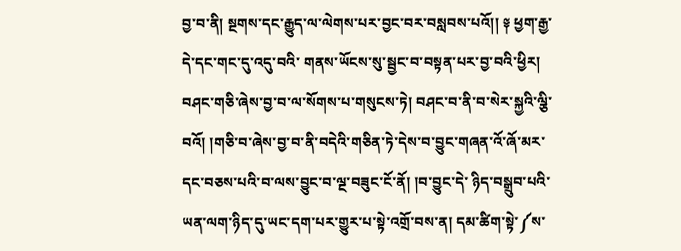བྱ་བ་ནི། སྔགས་དང་རྒྱུད་ལ་ལེགས་པར་བྱང་བར་བསླབས་པའོ།། ༈ ཕྱག་རྒྱ་དེ་དང་གང་དུ་འདུ་བའི་ གནས་ཡོངས་སུ་སྦྱང་བ་བསྟན་པར་བྱ་བའི་ཕྱིར། བཤང་གཅི་ཞེས་བྱ་བ་ལ་སོགས་པ་གསུངས་ཏེ། བཤང་བ་ནི་བ་སེར་སྐྱའི་ལྕི་བའོ། །གཅི་བ་ཞེས་བྱ་བ་ནི་བདེའི་གཅིན་ཏེ་དེས་བ་བྱུང་གཞན་འོ་ཞོ་མར་དང་བཅས་པའི་བ་ལས་བྱུང་བ་ལྔ་བཟུང་ངོ་ནོ། །བ་བྱུང་དེ་ ཉིད་བསྒྲུབ་པའི་ཡན་ལག་ཉིད་དུ་ཡང་དག་པར་གྱུར་པ་སྟེ་འགྲོ་བས་ན། དམ་ཚིག་སྟེ་༼ས་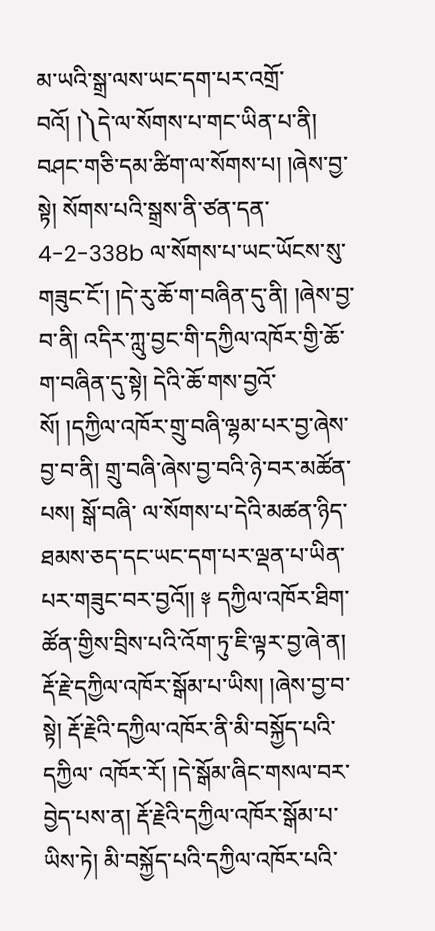མ་ཡའི་སྒྲ་ལས་ཡང་དག་པར་འགྲོ་བའོ། །༽དེ་ལ་སོགས་པ་གང་ཡིན་པ་ནི། བཤང་གཅི་དམ་ཚིག་ལ་སོགས་པ། །ཞེས་བྱ་སྟེ། སོགས་པའི་སྒྲས་ནི་ཙན་དན་ 4-2-338b ལ་སོགས་པ་ཡང་ཡོངས་སུ་གཟུང་ངོ་། །དེ་རུ་ཆོ་ག་བཞིན་དུ་ནི། །ཞེས་བྱ་བ་ནི། འདིར་ཀླུ་བྱང་གི་དཀྱིལ་འཁོར་གྱི་ཆོ་ག་བཞིན་དུ་སྟེ། དེའི་ཆོ་གས་བྱའོ་སོ། །དཀྱིལ་འཁོར་གྲུ་བཞི་ལྷམ་པར་བྱ་ཞེས་བྱ་བ་ནི། གྲུ་བཞི་ཞེས་བྱ་བའི་ཉེ་བར་མཚོན་པས། སྒོ་བཞི་ ལ་སོགས་པ་དེའི་མཚན་ཉིད་ཐམས་ཅད་དང་ཡང་དག་པར་ལྡན་པ་ཡིན་པར་གཟུང་བར་བྱའོ།། ༈ དཀྱིལ་འཁོར་ཐིག་ཚོན་གྱིས་བྲིས་པའི་འོག་ཏུ་ཇི་ལྟར་བྱ་ཞེ་ན། རྡོ་རྗེ་དཀྱིལ་འཁོར་སྒོམ་པ་ཡིས། །ཞེས་བྱ་བ་སྟེ། རྡོ་རྗེའི་དཀྱིལ་འཁོར་ནི་མི་བསྐྱོད་པའི་དཀྱིལ་ འཁོར་རོ། །དེ་སྒོམ་ཞིང་གསལ་བར་བྱེད་པས་ན། རྡོ་རྗེའི་དཀྱིལ་འཁོར་སྒོམ་པ་ཡིས་ཏེ། མི་བསྐྱོད་པའི་དཀྱིལ་འཁོར་པའི་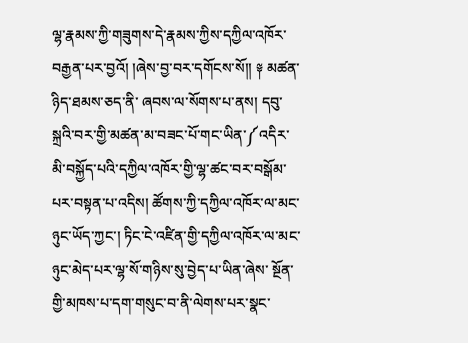ལྷ་རྣམས་ཀྱི་གཟུགས་དེ་རྣམས་ཀྱིས་དཀྱིལ་འཁོར་བརྒྱན་པར་བྱའོ། །ཞེས་བྱ་བར་དགོངས་སོ།། ༈ མཚན་ཉིད་ཐམས་ཅད་ནི་ ཞབས་ལ་སོགས་པ་ནས། དབུ་སྐྲའི་བར་གྱི་མཚན་མ་བཟང་པོ་གང་ཡིན་༼འདིར་མི་བསྐྱོད་པའི་དཀྱིལ་འཁོར་གྱི་ལྷ་ཚང་བར་བསྒོམ་པར་བསྟན་པ་འདིས། ཚོགས་ཀྱི་དཀྱིལ་འཁོར་ལ་མང་ཉུང་ཡོད་ཀྱང་། ཏིང་ངེ་འཛིན་གྱི་དཀྱིལ་འཁོར་ལ་མང་ཉུང་མེད་པར་ལྷ་སོ་གཉིས་སུ་བྱེད་པ་ཡིན་ཞེས་ སྔོན་གྱི་མཁས་པ་དག་གསུང་བ་ནི་ལེགས་པར་སྣང་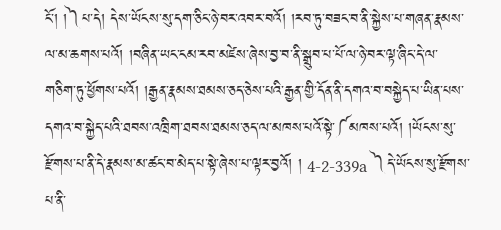ངོ་། །༽པ་དེ། དེས་ཡོངས་སུ་དག་ཅིང་ཉེ་བར་འབར་བའོ། །རབ་ཏུ་བཟང་བ་ནི་སྐྱེས་པ་གཞན་རྣམས་ལ་མ་ཆགས་པའོ། །བཞིན་ཡང་ངམ་རབ་མཛེས་ཞེས་བྱ་བ་ནི་སྒྲུབ་པ་པོ་ལ་ཉེ་བར་ལྟ་ཞིང་དེ་ལ་ གཅིག་ཏུ་ཕྱོགས་པའོ། །རྒྱན་རྣམས་ཐམས་ཅད་ཅེས་པའི་རྒྱན་གྱི་དོན་ནི་དགའ་བ་བསྐྱེད་པ་ཡིན་པས་དགའ་བ་སྐྱེད་པའི་ཐབས་འཁྲིག་ཐབས་ཐམས་ཅད་ལ་མཁས་པའོ་སྟེ་༼མཁས་པའོ། །ཡོངས་སུ་རྫོགས་པ་ནི་དེ་རྣམས་མ་ཚང་བ་མེད་པ་སྟེ་ཞེས་པ་ལྟར་བྱའོ། ། 4-2-339a ༽དེ་ཡོངས་སུ་རྫོགས་པ་ནི་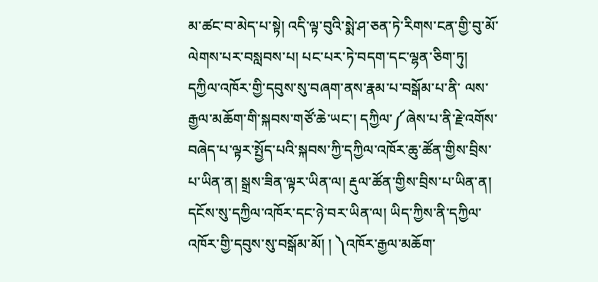མ་ཚང་བ་མེད་པ་སྟེ། འདི་ལྟ་བུའི་སྨེ་ཤ་ཅན་ཏེ་རིགས་ངན་གྱི་བུ་མོ་ལེགས་པར་བསླབས་པ། པང་པར་ཏེ་བདག་དང་ལྷན་ཅིག་ཏུ། དཀྱིལ་འཁོར་གྱི་དབུས་སུ་བཞག་ནས་རྣམ་པ་བསྒོམ་པ་ནི་ ལས་རྒྱལ་མཆོག་གི་སྐབས་གཙོ་ཆེ་ཡང་། དཀྱིལ་༼ཞེས་པ་ནི་རྗེ་འགོས་བཞེད་པ་ལྟར་སྤྱོད་པའི་སྐབས་ཀྱི་དཀྱིལ་འཁོར་ཆུ་ཚོན་གྱིས་བྲིས་པ་ཡིན་ན། སྒྲས་ཟིན་ལྟར་ཡིན་ལ། རྡུལ་ཚོན་གྱིས་བྲིས་པ་ཡིན་ན། དངོས་སུ་དཀྱིལ་འཁོར་དང་ཉེ་བར་ཡིན་ལ། ཡིད་ཀྱིས་ནི་དཀྱིལ་འཁོར་གྱི་དབུས་སུ་བསྒོམ་མོ། ། ༽འཁོར་རྒྱལ་མཆོག་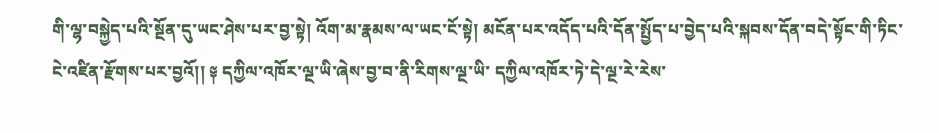གི་ལྷ་བསྐྱེད་པའི་སྔོན་དུ་ཡང་ཤེས་པར་བྱ་སྟེ། འོག་མ་རྣམས་ལ་ཡང་ངོ་སྟེ། མངོན་པར་འདོད་པའི་དོན་སྤྱོད་པ་བྱེད་པའི་སྐབས་དོན་བདེ་སྟོང་གི་ཏིང་ངེ་འཛིན་རྫོགས་པར་བྱའོ།། ༈ དཀྱིལ་འཁོར་ལྔ་ཡི་ཞེས་བྱ་བ་ནི་རིགས་ལྔ་ཡི་ དཀྱིལ་འཁོར་ཏེ་དེ་ལྔ་རེ་རེས་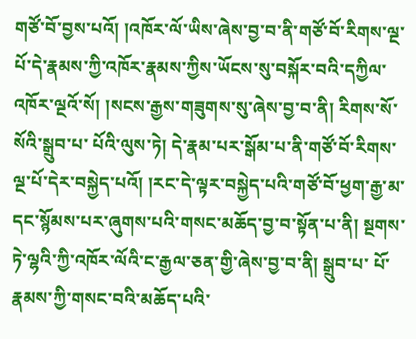གཙོ་བོ་བྱས་པའོ། །འཁོར་ལོ་ཡིས་ཞེས་བྱ་བ་ནི་གཙོ་བོ་རིགས་ལྔ་པོ་དེ་རྣམས་ཀྱི་འཁོར་རྣམས་ཀྱིས་ཡོངས་སུ་བསྐོར་བའི་དཀྱིལ་འཁོར་ལྔའོ་སོ། །སངས་རྒྱས་གཟུགས་སུ་ཞེས་བྱ་བ་ནི། རིགས་སོ་སོའི་སྒྲུབ་པ་ པོའི་ལུས་ཏེ། དེ་རྣམ་པར་སྒོམ་པ་ནི་གཙོ་བོ་རིགས་ལྔ་པོ་དེར་བསྐྱེད་པའོ། །རང་དེ་ལྟར་བསྐྱེད་པའི་གཙོ་བོ་ཕྱག་རྒྱ་མ་དང་སྙོམས་པར་ཞུགས་པའི་གསང་མཆོད་བྱ་བ་སྟོན་པ་ནི། སྔགས་ཏེ་ལྷའི་ཀྱི་འཁོར་ལོའི་ང་རྒྱལ་ཅན་གྱི་ཞེས་བྱ་བ་ནི། སྒྲུབ་པ་ པོ་རྣམས་ཀྱི་གསང་བའི་མཆོད་པའི་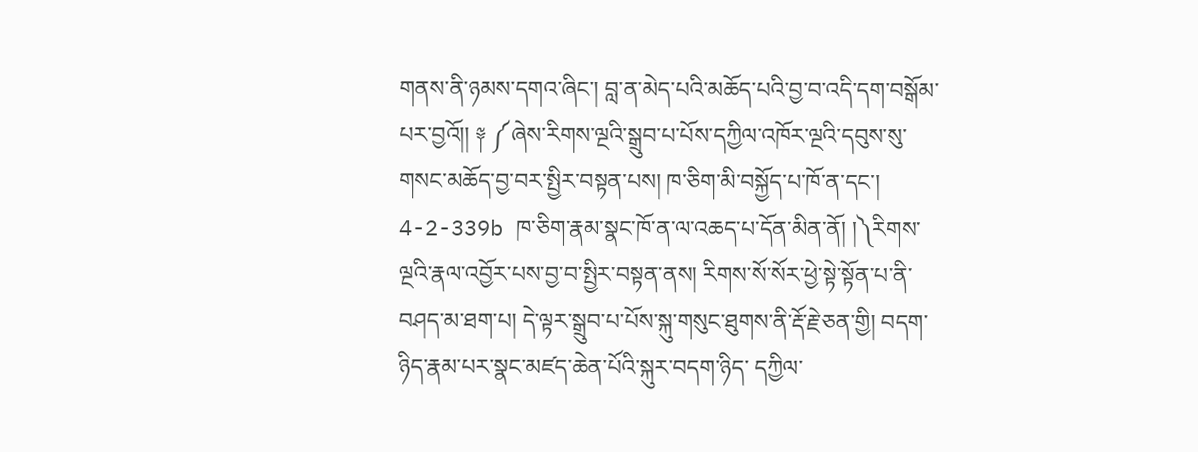གནས་ནི་ཉམས་དགའ་ཞིང་། བླ་ན་མེད་པའི་མཆོད་པའི་བྱ་བ་འདི་དག་བསྒོམ་པར་བྱའོ།། ༈ ༼ཞེས་རིགས་ལྔའི་སྒྲུབ་པ་པོས་དཀྱིལ་འཁོར་ལྔའི་དབུས་སུ་གསང་མཆོད་བྱ་བར་སྤྱིར་བསྟན་པས། ཁ་ཅིག་མི་བསྐྱོད་པ་ཁོ་ན་དང་། 4-2-339b ཁ་ཅིག་རྣམ་སྣང་ཁོ་ན་ལ་འཆད་པ་དོན་མིན་ནོ། །༽རིགས་ལྔའི་རྣལ་འབྱོར་པས་བྱ་བ་སྤྱིར་བསྟན་ནས། རིགས་སོ་སོར་ཕྱེ་སྟེ་སྟོན་པ་ནི་བཤད་མ་ཐག་པ། དེ་ལྟར་སྒྲུབ་པ་པོས་སྐུ་གསུང་ཐུགས་ནི་རྡོ་རྗེ་ཅན་གྱི། བདག་ཉིད་རྣམ་པར་སྣང་མཛད་ཆེན་པོའི་སྐུར་བདག་ཉིད་ དཀྱིལ་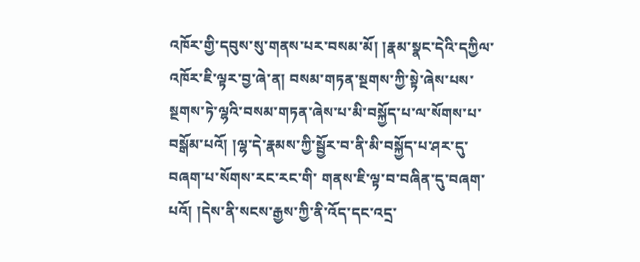འཁོར་གྱི་དབུས་སུ་གནས་པར་བསམ་མོ། །རྣམ་སྣང་དེའི་དཀྱིལ་འཁོར་ཇི་ལྟར་བྱ་ཞེ་ན། བསམ་གཏན་སྔགས་ཀྱི་སྟེ་ཞེས་པས་སྔགས་ཏེ་ལྷའི་བསམ་གཏན་ཞེས་པ་མི་བསྐྱོད་པ་ལ་སོགས་པ་བསྒོམ་པའོ། །ལྷ་དེ་རྣམས་ཀྱི་སྦྱོར་བ་ནི་མི་བསྐྱོད་པ་ཤར་དུ་བཞག་པ་སོགས་རང་རང་གི་ གནས་ཇི་ལྟ་བ་བཞིན་དུ་བཞག་པའོ། །དེས་ནི་སངས་རྒྱས་ཀྱི་ནི་འོད་དང་འདྲ་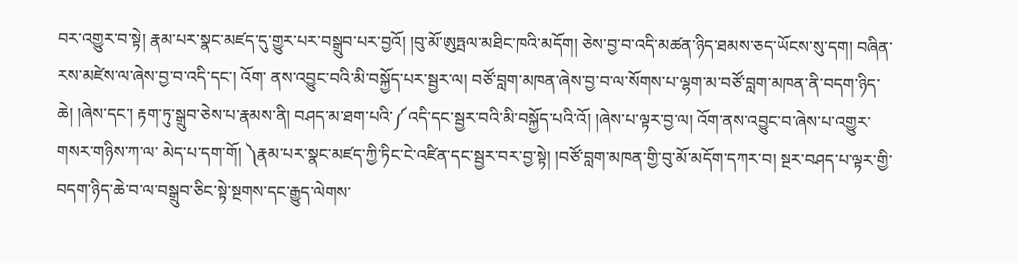བར་འགྱུར་བ་སྟེ། རྣམ་པར་སྣང་མཛད་དུ་གྱུར་པར་བསྒྲུབ་པར་བྱའོ། །བུ་མོ་ཨུཏྤལ་མཐིང་ཁའི་མདོག། ཅེས་བྱ་བ་འདི་མཚན་ཉིད་ཐམས་ཅད་ཡོངས་སུ་དག། བཞིན་རས་མཛེས་ལ་ཞེས་བྱ་བ་འདི་དང་། འོག་ ནས་འབྱུང་བའི་མི་བསྐྱོད་པར་སྦྱར་ལ། བཙོ་བླག་མཁན་ཞེས་བྱ་བ་ལ་སོགས་པ་ལྷག་མ་བཙོ་བླག་མཁན་ནི་བདག་ཉིད་ཆེ། །ཞེས་དང་། རྟག་ཏུ་སྒྲུབ་ཅེས་པ་རྣམས་ནི། བཤད་མ་ཐག་པའི་༼འདི་དང་སྦྱར་བའི་མི་བསྐྱོད་པའི་འོ། །ཞེས་པ་ལྟར་བྱ་ལ། འོག་ནས་འབྱུང་བ་ཞེས་པ་འགྱུར་གསར་གཉིས་ཀ་ལ་ མེད་པ་དག་གོ། ༽རྣམ་པར་སྣང་མཛད་ཀྱི་ཏིང་ངེ་འཛིན་དང་སྦྱར་བར་བྱ་སྟེ། །བཙོ་བླག་མཁན་གྱི་བུ་མོ་མདོག་དཀར་བ། སྔར་བཤད་པ་ལྟར་གྱི་བདག་ཉིད་ཆེ་བ་ལ་བསྒྲུབ་ཅིང་སྟེ་སྔགས་དང་རྒྱུད་ལེགས་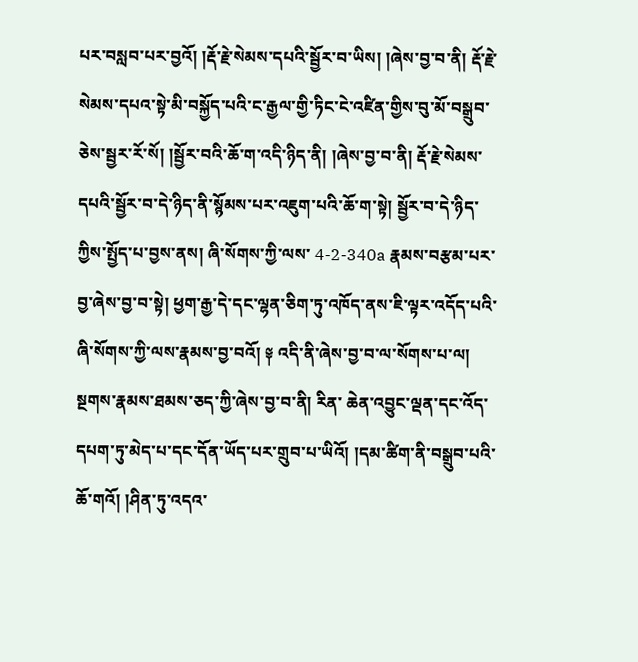པར་བསླབ་པར་བྱའོ། །རྡོ་རྗེ་སེམས་དཔའི་སྦྱོར་བ་ཡིས། །ཞེས་བྱ་བ་ནི། རྡོ་རྗེ་སེམས་དཔའ་སྟེ་མི་བསྐྱོད་པའི་ང་རྒྱལ་གྱི་ཏིང་ངེ་འཛིན་གྱིས་བུ་མོ་བསྒྲུབ་ཅེས་སྦྱར་རོ་སོ། །སྦྱོར་བའི་ཆོ་ག་འདི་ཉིད་ནི། །ཞེས་བྱ་བ་ནི། རྡོ་རྗེ་སེམས་དཔའི་སྦྱོར་བ་དེ་ཉིད་ནི་སྙོམས་པར་འཇུག་པའི་ཆོ་ག་སྟེ། སྦྱོར་བ་དེ་ཉིད་ཀྱིས་སྤྱོད་པ་བྱས་ནས། ཞི་སོགས་ཀྱི་ལས་ 4-2-340a རྣམས་བརྩམ་པར་བྱ་ཞེས་བྱ་བ་སྟེ། ཕྱག་རྒྱ་དེ་དང་ལྷན་ཅིག་ཏུ་འཁོད་ནས་ཇི་ལྟར་འདོད་པའི་ཞི་སོགས་ཀྱི་ལས་རྣམས་བྱ་བའོ། ༈ འདི་ནི་ཞེས་བྱ་བ་ལ་སོགས་པ་ལ། སྔགས་རྣམས་ཐམས་ཅད་ཀྱི་ཞེས་བྱ་བ་ནི། རིན་ ཆེན་འབྱུང་ལྡན་དང་འོད་དཔག་ཏུ་མེད་པ་དང་དོན་ཡོད་པར་གྲུབ་པ་ཡིའོ། །དམ་ཚིག་ནི་བསྒྲུབ་པའི་ཆོ་གའོ། །ཤིན་ཏུ་འདའ་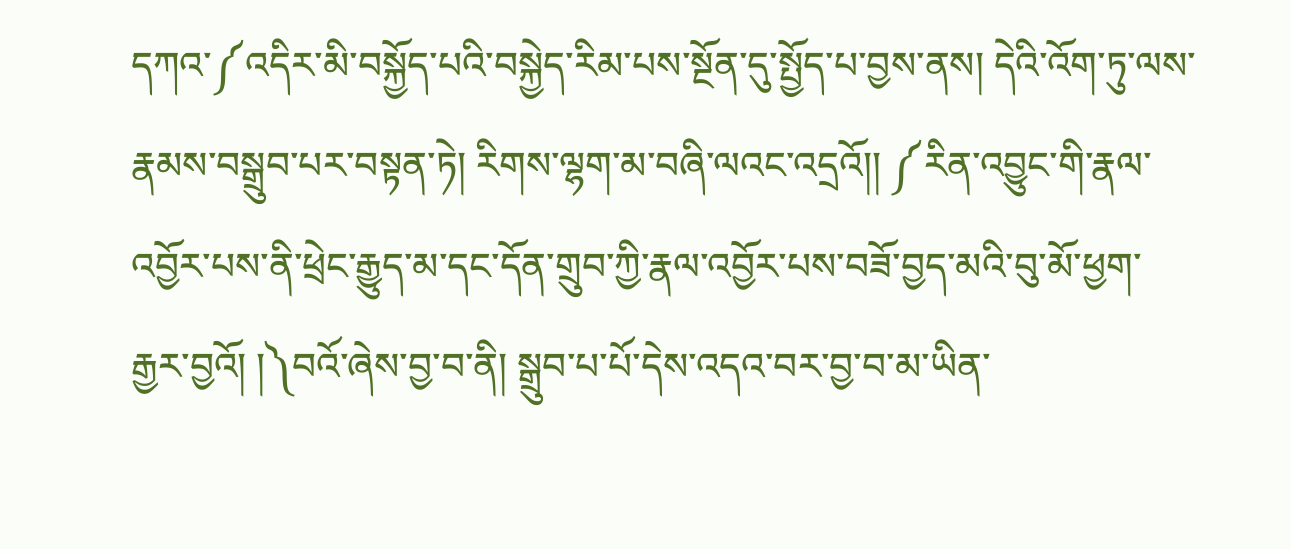དཀའ་༼འདིར་མི་བསྐྱོད་པའི་བསྐྱེད་རིམ་པས་སྔོན་དུ་སྤྱོད་པ་བྱས་ནས། དེའི་འོག་ཏུ་ལས་རྣམས་བསྒྲུབ་པར་བསྟན་ཏེ། རིགས་ལྷག་མ་བཞི་ལའང་འདྲའོ།། ༼རིན་འབྱུང་གི་རྣལ་འབྱོར་པས་ནི་ཕྲེང་རྒྱུད་མ་དང་དོན་གྲུབ་ཀྱི་རྣལ་འབྱོར་པས་བཟོ་བྱད་མའི་བུ་མོ་ཕྱག་རྒྱར་བྱའོ། །༽བའོ་ཞེས་བྱ་བ་ནི། སྒྲུབ་པ་པོ་དེས་འདའ་བར་བྱ་བ་མ་ཡིན་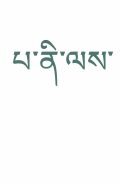པ་ནི་ལས་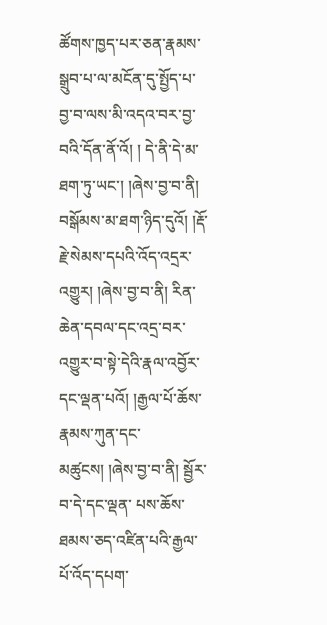ཚོགས་ཁྱད་པར་ཅན་རྣམས་སྒྲུབ་པ་ལ་མངོན་དུ་སྤྱོད་པ་བྱ་བ་ལས་མི་འདའ་བར་བྱ་བའི་དོན་ནོ་འོ། ། དེ་ནི་དེ་མ་ཐག་ཏུ་ཡང་། །ཞེས་བྱ་བ་ནི། བསྒོམས་མ་ཐག་ཉིད་དུའོ། །རྡོ་རྗེ་སེམས་དཔའི་འོད་འདྲར་འགྱུར། །ཞེས་བྱ་བ་ནི། རིན་ཆེན་དབལ་དང་འདྲ་བར་འགྱུར་བ་སྟེ་དེའི་རྣལ་འབྱོར་དང་ལྡན་པའོ། །རྒྱལ་པོ་ཆོས་རྣམས་ཀུན་དང་མཚུངས། །ཞེས་བྱ་བ་ནི། སྦྱོར་བ་དེ་དང་ལྡན་ པས་ཆོས་ཐམས་ཅད་འཛིན་པའི་རྒྱལ་པོ་འོད་དཔག་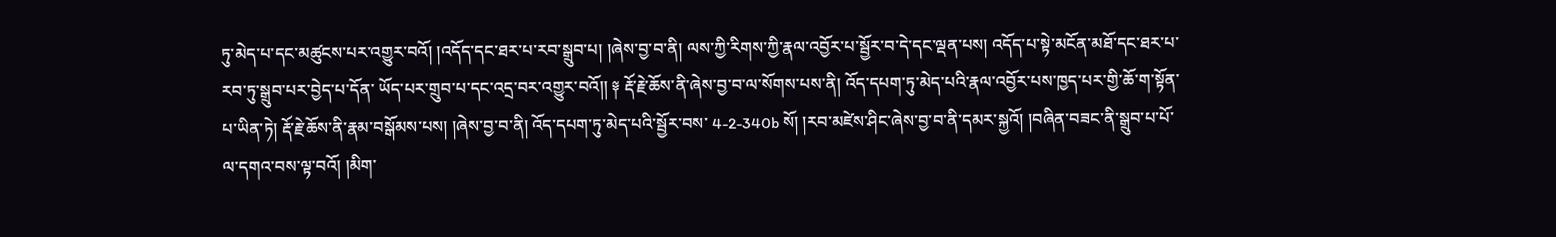ཏུ་མེད་པ་དང་མཚུངས་པར་འགྱུར་བའོ། །འདོད་དང་ཐར་པ་རབ་སྒྲུབ་པ། །ཞེས་བྱ་བ་ནི། ལས་ཀྱི་རིགས་ཀྱི་རྣལ་འབྱོར་པ་སྦྱོར་བ་དེ་དང་ལྡན་པས། འདོད་པ་སྟེ་མངོན་མཐོ་དང་ཐར་པ་རབ་ཏུ་སྒྲུབ་པར་བྱེད་པ་དོན་ ཡོད་པར་གྲུབ་པ་དང་འདྲ་བར་འགྱུར་བའོ།། ༈ རྡོ་རྗེ་ཆོས་ནི་ཞེས་བྱ་བ་ལ་སོགས་པས་ནི། འོད་དཔག་ཏུ་མེད་པའི་རྣལ་འབྱོར་པས་ཁྱད་པར་གྱི་ཆོ་ག་སྟོན་པ་ཡིན་ཏེ། རྡོ་རྗེ་ཆོས་ནི་རྣམ་བསྒོམས་པས། །ཞེས་བྱ་བ་ནི། འོད་དཔག་ཏུ་མེད་པའི་སྦྱོར་བས་ 4-2-340b སོ། །རབ་མཛེས་ཤིང་ཞེས་བྱ་བ་ནི་དམར་སྐྱའོ། །བཞིན་བཟང་ནི་སྒྲུབ་པ་པོ་ལ་དགའ་བས་ལྟ་བའོ། །མིག་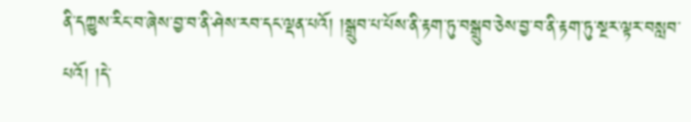ནི་དཀྱུས་རིང་བ་ཞེས་བྱ་བ་ནི་ཤེས་རབ་དང་ལྡན་པའོ། །སྒྲུབ་པ་པོས་ནི་རྟག་ཏུ་བསྒྲུབ་ཅེས་བྱ་བ་ནི་རྟག་ཏུ་སྔར་ལྟར་བསླབ་པའོ། །དེ་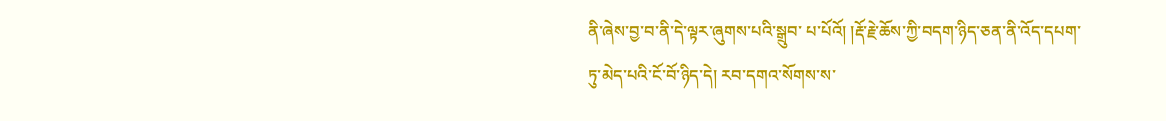ནི་ཞེས་བྱ་བ་ནི་དེ་ལྟར་ཞུགས་པའི་སྒྲུབ་ པ་པོའོ། །རྡོ་རྗེ་ཆོས་ཀྱི་བདག་ཉིད་ཅན་ནི་འོད་དཔག་ཏུ་མེད་པའི་ངོ་བོ་ཉིད་དེ། རབ་དགའ་སོགས་ས་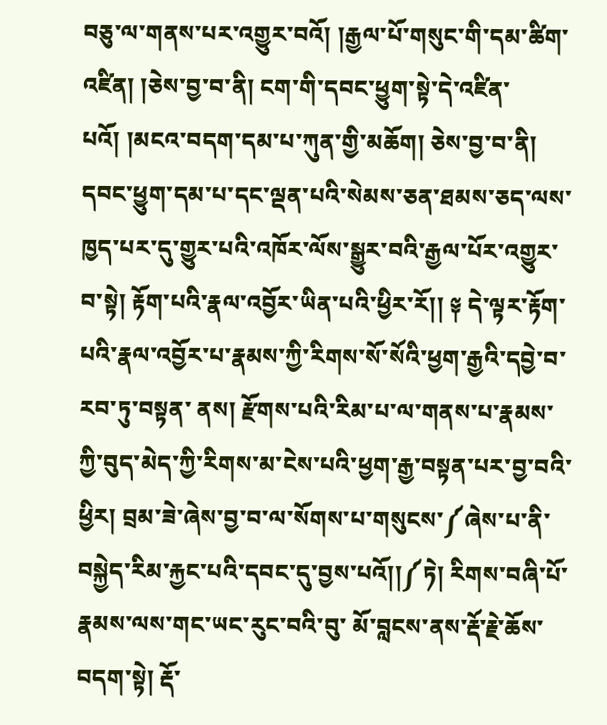བཅུ་ལ་གནས་པར་འགྱུར་བའོ། །རྒྱལ་པོ་གསུང་གི་དམ་ཚིག་འཛིན། །ཅེས་བྱ་བ་ནི། ངག་གི་དབང་ཕྱུག་སྟེ་དེ་འཛིན་པའོ། །མངའ་བདག་དམ་པ་ཀུན་གྱི་མཆོག། ཅེས་བྱ་བ་ནི། དབང་ཕྱུག་དམ་པ་དང་ལྡན་པའི་སེམས་ཅན་ཐམས་ཅད་ལས་ཁྱད་པར་དུ་གྱུར་པའི་འཁོར་ལོས་སྒྱུར་བའི་རྒྱལ་པོར་འགྱུར་བ་སྟེ། རྟོག་པའི་རྣལ་འབྱོར་ཡིན་པའི་ཕྱིར་རོ།། ༈ དེ་ལྟར་རྟོག་པའི་རྣལ་འབྱོར་པ་རྣམས་ཀྱི་རིགས་སོ་སོའི་ཕྱག་རྒྱའི་དབྱེ་བ་རབ་ཏུ་བསྟན་ ནས། རྫོགས་པའི་རིམ་པ་ལ་གནས་པ་རྣམས་ཀྱི་བུད་མེད་ཀྱི་རིགས་མ་ངེས་པའི་ཕྱག་རྒྱ་བསྟན་པར་བྱ་བའི་ཕྱིར། བྲམ་ཟེ་ཞེས་བྱ་བ་ལ་སོགས་པ་གསུངས་༼ཞེས་པ་ནི་བསྐྱེད་རིམ་རྐྱང་པའི་དབང་དུ་བྱས་པའོ།།༼ཏེ། རིགས་བཞི་པོ་རྣམས་ལས་གང་ཡང་རུང་བའི་བུ་ མོ་བླངས་ནས་རྡོ་རྗེ་ཆོས་བདག་སྟེ། རྡོ་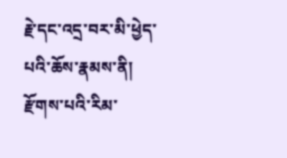རྗེ་དང་འདྲ་བར་མི་ཕྱེད་པའི་ཆོས་རྣམས་ནི། རྫོགས་པའི་རིམ་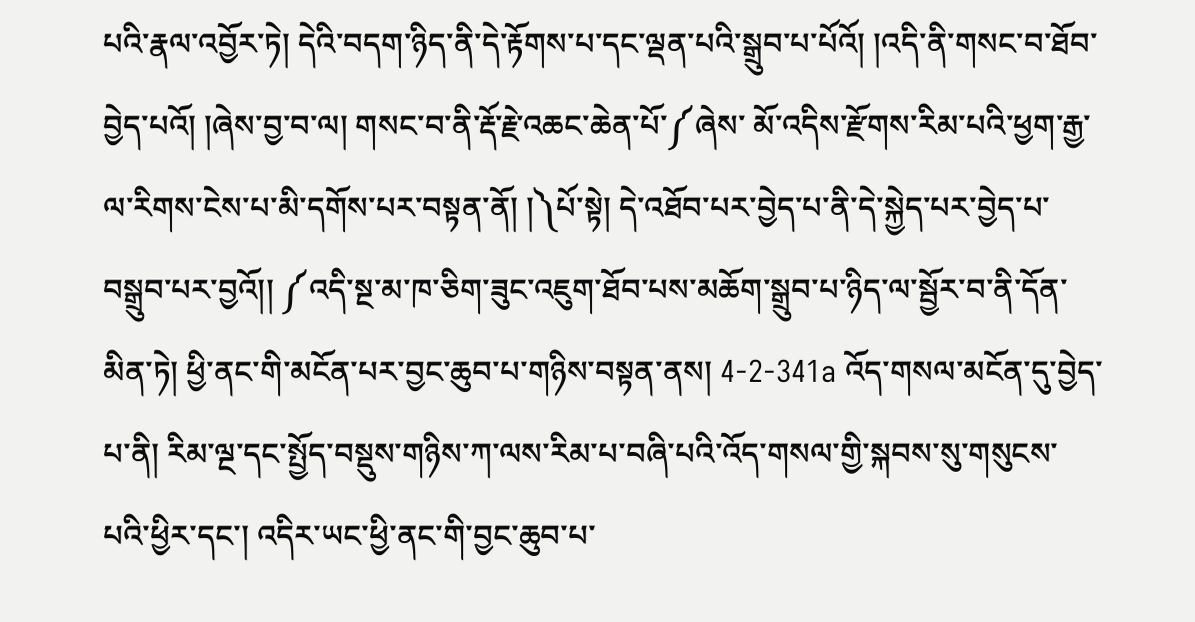པའི་རྣལ་འབྱོར་ཏེ། དེའི་བདག་ཉིད་ནི་དེ་རྟོགས་པ་དང་ལྡན་པའི་སྒྲུབ་པ་པོའོ། །འདི་ནི་གསང་བ་ཐོབ་བྱེད་པའོ། །ཞེས་བྱ་བ་ལ། གསང་བ་ནི་རྡོ་རྗེ་འཆང་ཆེན་པོ་༼ཞེས་ མོ་འདིས་རྫོགས་རིམ་པའི་ཕྱག་རྒྱ་ལ་རིགས་ངེས་པ་མི་དགོས་པར་བསྟན་ནོ། །༽པོ་སྟེ། དེ་འཐོབ་པར་བྱེད་པ་ནི་དེ་སྐྱེད་པར་བྱེད་པ་བསྒྲུབ་པར་བྱའོ།། ༼འདི་སྔ་མ་ཁ་ཅིག་ཟུང་འཇུག་ཐོབ་པས་མཆོག་སྒྲུབ་པ་ཉིད་ལ་སྦྱོར་བ་ནི་དོན་མིན་ཏེ། ཕྱི་ནང་གི་མངོན་པར་བྱང་ཆུབ་པ་གཉིས་བསྟན་ནས། 4-2-341a འོད་གསལ་མངོན་དུ་བྱེད་པ་ནི། རིམ་ལྔ་དང་སྤྱོད་བསྡུས་གཉིས་ཀ་ལས་རིམ་པ་བཞི་པའི་འོད་གསལ་གྱི་སྐབས་སུ་གསུངས་པའི་ཕྱིར་དང་། འདིར་ཡང་ཕྱི་ནང་གི་བྱང་ཆུབ་པ་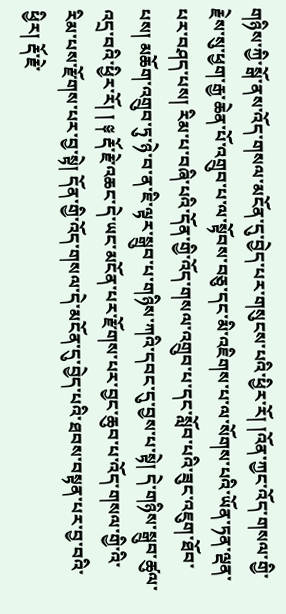གཉིས་ཀྱི་སྒོ་ནས་འོད་གསལ་མངོན་དུ་བྱེད་པར་གསུངས་པའི་ཕྱིར་རོ། །འོན་ཀྱང་འོད་གསལ་གྱི་ རྗེས་སུ་ཕྱག་རྒྱ་ཆེན་པོ་འགྲུབ་པ་ལ་སྟོབས་བཅུ་དང་མི་འཇིགས་པ་ལ་སོགས་པའི་ཡོན་ཏན་ལྡན་པར་བཤད་པས། རིམ་པ་བཞི་པའི་དོན་གྱི་འོད་གསལ་འགྲུབ་པ་དང་སློབ་པའི་ཟུང་འཇུག་ཐོབ་པས། མཆོག་འགྲུབ་ཏུ་ཉེ་བ་ན་ཇི་ལྟར་སྒྲུབ་པ་གཉིས་ཀའི་དབང་དུ་བྱས་པ་སྟེ། དེ་གཉིས་སྒྲུབ་ཚུལ་འདྲ་བའི་ཕྱིར་རོ། ། ༈ རྡོ་རྗེ་འཆང་དེ་ཡང་མངོན་པར་རྫོགས་པར་བྱང་ཆུབ་པ་འོད་གསལ་གྱི་འི་རིམ་པས་རྫོགས་པར་བྱ་སྟེ། དོན་གྱི་འོད་གསལ་དེ་མངོན་དུ་བྱེད་པའི་ཐབས་བསྟན་པར་བྱ་བའི་ཕྱིར། རྡོ་རྗེ་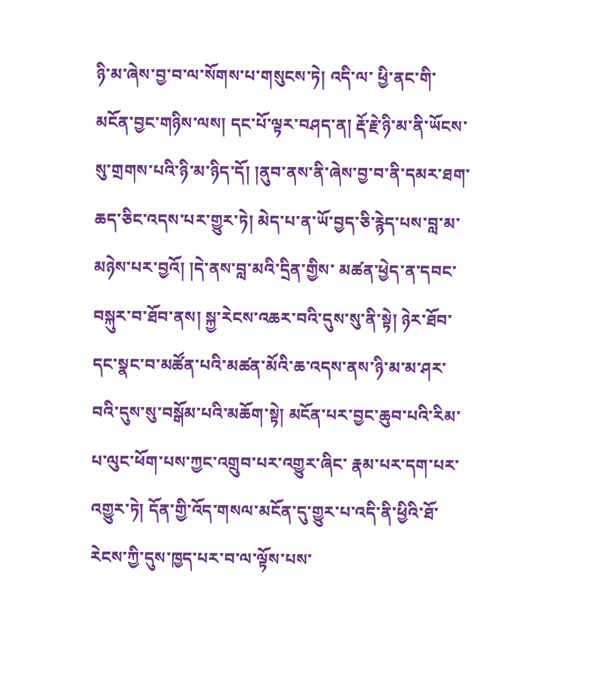ཉི་མ་ཞེས་བྱ་བ་ལ་སོགས་པ་གསུངས་ཏེ། འདི་ལ་ ཕྱི་ནང་གི་མངོན་བྱང་གཉིས་ལས། དང་པོ་ལྟར་བཤད་ན། རྡོ་རྗེ་ཉི་མ་ནི་ཡོངས་སུ་གྲགས་པའི་ཉི་མ་ཉིད་དོ། །ནུབ་ནས་ནི་ཞེས་བྱ་བ་ནི་དམར་ཐག་ཆད་ཅིང་འདས་པར་གྱུར་ཏེ། མེད་པ་ན་ཡོ་བྱད་ཅི་རྙེད་པས་བླ་མ་མཉེས་པར་བྱའོ། །དེ་ནས་བླ་མའི་དྲིན་གྱིས་ མཚན་ཕྱེད་ན་དབང་བསྐུར་བ་ཐོབ་ནས། སྐྱ་རེངས་འཆར་བའི་དུས་སུ་ནི་སྟེ། ཉེར་ཐོབ་དང་སྣང་བ་མཚོན་པའི་མཚན་མོའི་ཆ་འདས་ནས་ཉི་མ་མ་ཤར་བའི་དུས་སུ་བསྒོམ་པའི་མཆོག་སྟེ། མངོན་པར་བྱང་ཆུབ་པའི་རིམ་པ་ལུང་ཕོག་པས་ཀྱང་འགྲུབ་པར་འགྱུར་ཞིང་ རྣམ་པར་དག་པར་འགྱུར་ཏེ། དོན་གྱི་འོད་གསལ་མངོན་དུ་གྱུར་པ་འདི་ནི་ཕྱིའི་ཐོ་རེངས་ཀྱི་དུས་ཁྱད་པར་བ་ལ་ལྟོས་པས་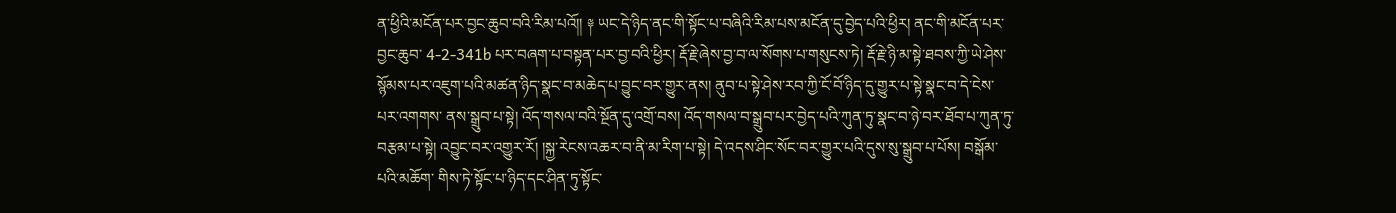ན་ཕྱིའི་མངོན་པར་བྱང་ཆུབ་བའི་རིམ་པའོ།། ༈ ཡང་དེ་ཉིད་ནང་གི་སྟོང་པ་བཞིའི་རིམ་པས་མངོན་དུ་བྱེད་པའི་ཕྱིར། ནང་གི་མངོན་པར་བྱང་ཆུབ་ 4-2-341b པར་བཞག་པ་བསྟན་པར་བྱ་བའི་ཕྱིར། རྡོ་རྗེ་ཞེས་བྱ་བ་ལ་སོགས་པ་གསུངས་ཏེ། རྡོ་རྗེ་ཉི་མ་སྟེ་ཐབས་ཀྱི་ཡེ་ཤེས་སྙོམས་པར་འཇུག་པའི་མཚན་ཉིད་སྣང་བ་མཆེད་པ་བྱུང་བར་གྱུར་ནས། ནུབ་པ་སྟེ་ཤེས་རབ་ཀྱི་ངོ་བོ་ཉིད་དུ་གྱུར་པ་སྟེ་སྣང་བ་དེ་ངེས་པར་འགགས་ ནས་སྒྲུབ་པ་སྟེ། འོད་གསལ་བའི་སྔོན་དུ་འགྲོ་བས། འོད་གསལ་བ་སྒྲུབ་པར་བྱེད་པའི་ཀུན་ཏུ་སྣང་བ་ཉེ་བར་ཐོབ་པ་ཀུན་ཏུ་བརྩམ་པ་སྟེ། འབྱུང་བར་འགྱུར་རོ། །སྐྱ་རེངས་འཆར་བ་ནི་མ་རིག་པ་སྟེ། དེ་འདས་ཤིང་སོང་བར་གྱུར་པའི་དུས་སུ་སྒྲུབ་པ་པོས། བསྒོམ་པའི་མཆོག་ གིས་ཏེ་སྟོང་པ་ཉིད་དང་ཤིན་ཏུ་སྟོང་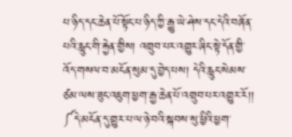པ་ཉིད་དང་ཆེན་པོ་སྟོང་པ་ཉིད་ཀྱི་རྒྱུ་ཡེ་ཤེས་དང་དེའི་བཞོན་པའི་རླུང་གི་རྐྱེན་གྱིས། འགྲུབ་པར་འགྱུར་ཞིང་སྟེ་དོན་གྱི་འོད་གསལ་བ་མངོན་སུམ་དུ་བྱེད་པས། དེའི་རླུང་སེམས་ཙམ་ལས་ཟུང་འཇུག་ཕྱག་རྒྱ་ཆེན་པོ་འགྲུབ་པར་འགྱུར་རོ།། ༼དེ་མངོན་དུ་གྱུར་པ་ལ་ཉེ་བའི་སྐབས་སུ་ཕྱིའི་ཕྱག་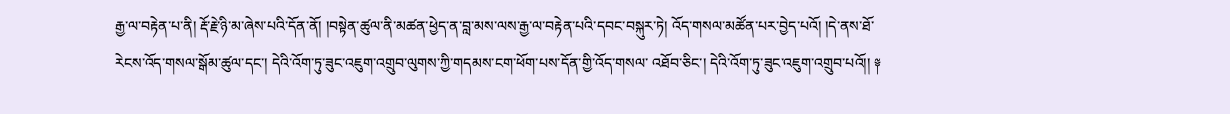རྒྱ་ལ་བརྟེན་པ་ནི། རྡོ་རྗེ་ཉི་མ་ཞེས་པའི་དོན་ནོ། །བསྟེན་ཚུལ་ནི་མཚན་ཕྱེད་ན་བླ་མས་ལས་རྒྱ་ལ་བརྟེན་པའི་དབང་བསྐུར་ཏེ། འོད་གསལ་མཚོན་པར་བྱེད་པའོ། །དེ་ནས་ཐོ་རེངས་འོད་གསལ་སྒོམ་ཚུལ་དང་། དེའི་འོག་ཏུ་ཟུང་འཇུག་འགྲུབ་ལུགས་ཀྱི་གདམས་ངག་ཕོག་པས་དོན་གྱི་འོད་གསལ་ འཐོབ་ཅིང་། དེའི་འོག་ཏུ་ཟུང་འཇུག་འགྲུབ་པའོ།། ༈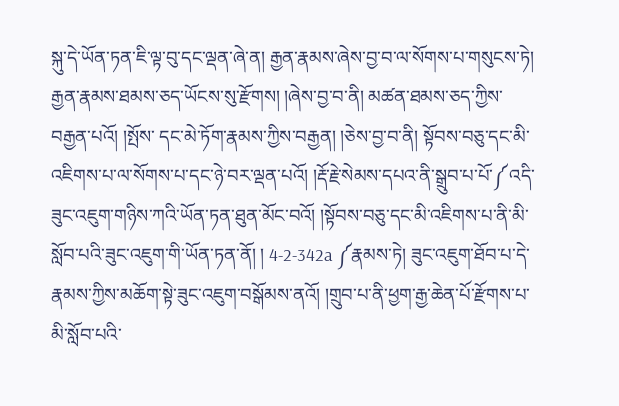སྐུ་དེ་ཡོན་ཏན་ཇི་ལྟ་བུ་དང་ལྡན་ཞེ་ན། རྒྱན་རྣམས་ཞེས་བྱ་བ་ལ་སོགས་པ་གསུངས་ཏེ། རྒྱན་རྣམས་ཐམས་ཅད་ཡོངས་སུ་རྫོགས། །ཞེས་བྱ་བ་ནི། མཚན་ཐམས་ཅད་ཀྱིས་བརྒྱན་པའོ། །སྤོས་ དང་མེ་ཏོག་རྣམས་ཀྱིས་བརྒྱན། །ཅེས་བྱ་བ་ནི། སྟོབས་བཅུ་དང་མི་འཇིགས་པ་ལ་སོགས་པ་དང་ཉེ་བར་ལྡན་པའོ། །རྡོ་རྗེ་སེམས་དཔའ་ནི་སྒྲུབ་པ་པོ་༼འདི་ཟུང་འཇུག་གཉིས་ཀའི་ཡོན་ཏན་ཐུན་མོང་བའོ། །སྟོབས་བཅུ་དང་མི་འཇིགས་པ་ནི་མི་སློབ་པའི་ཟུང་འཇུག་གི་ཡོན་ཏན་ནོ། ། 4-2-342a ༼རྣམས་ཏེ། ཟུང་འཇུག་ཐོབ་པ་དེ་རྣམས་ཀྱིས་མཆོག་སྟེ་ཟུང་འཇུག་བསྒོམས་ནའོ། །གྲུབ་པ་ནི་ཕྱག་རྒྱ་ཆེན་པོ་རྫོགས་པ་མི་སློབ་པའི་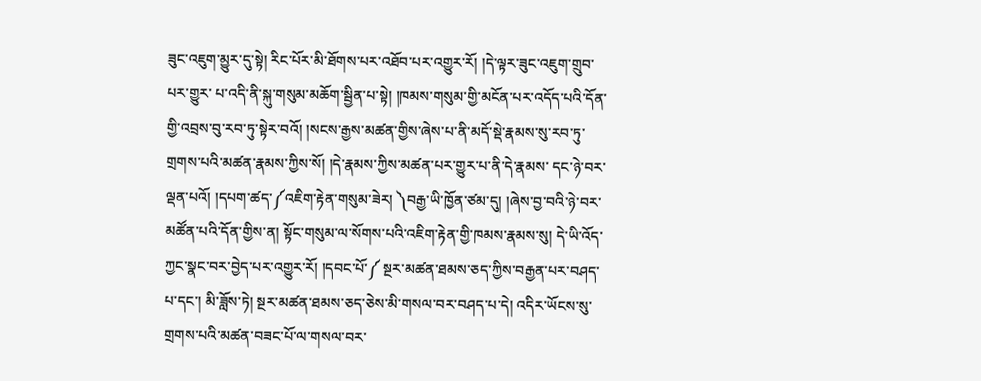ཟུང་འཇུག་མྱུར་དུ་སྟེ། རིང་པོར་མི་ཐོགས་པར་འཐོབ་པར་འགྱུར་རོ། །དེ་ལྟར་ཟུང་འཇུག་གྲུབ་པར་གྱུར་ པ་འདི་ནི་སྐུ་གསུམ་མཆོག་སྦྱིན་པ་སྟེ། །ཁམས་གསུམ་གྱི་མངོན་པར་འདོད་པའི་དོན་གྱི་འབྲས་བུ་རབ་ཏུ་སྟེར་བའོ། །སངས་རྒྱས་མཚན་གྱིས་ཞེས་པ་ནི་མདོ་སྡེ་རྣམས་སུ་རབ་ཏུ་གྲགས་པའི་མཚན་རྣམས་ཀྱིས་སོ། །དེ་རྣམས་ཀྱིས་མཚན་པར་གྱུར་པ་ནི་དེ་རྣམས་ དང་ཉེ་བར་ལྡན་པའོ། །དཔག་ཚད་༼འཇིག་རྟེན་གསུམ་ཟེར། ༽བརྒྱ་ཡི་ཁྱོན་ཙམ་དུ། །ཞེས་བྱ་བའི་ཉེ་བར་མཚོན་པའི་དོན་གྱིས་ན། སྟོང་གསུམ་ལ་སོགས་པའི་འཇིག་རྟེན་གྱི་ཁམས་རྣམས་སུ། དེ་ཡི་འོད་ཀྱང་སྣང་བར་བྱེད་པར་འགྱུར་རོ། །དབང་པོ་༼ སྔར་མཚན་ཐམས་ཅད་ཀྱིས་བརྒྱན་པར་བཤད་པ་དང་། མི་ཟློས་ཏེ། སྔར་མཚན་ཐམས་ཅད་ཅེས་མི་གསལ་བར་བཤད་པ་དེ། འདིར་ཡོངས་སུ་གྲགས་པའི་མཚན་བཟང་པོ་ལ་གསལ་བར་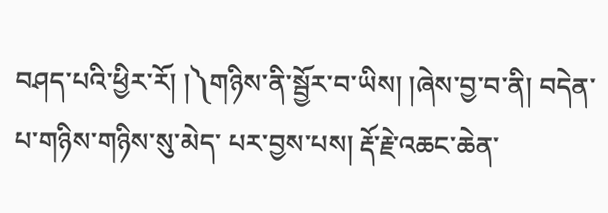བཤད་པའི་ཕྱིར་རོ། །༽གཉིས་ནི་སྦྱོར་བ་ཡིས། །ཞེས་བྱ་བ་ནི། བདེན་པ་གཉིས་གཉིས་སུ་མེད་ པར་བྱས་པས། རྡོ་རྗེ་འཆང་ཆེན་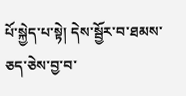པོ་སྐྱེད་པ་སྟེ། དེས་སྦྱོར་བ་ཐམས་ཅད་ཅེས་བྱ་བ་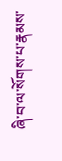ཞི་བ་ལ་སོགས་པ་རྣམས་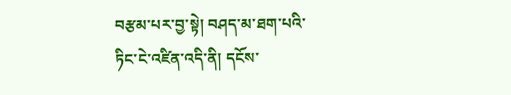བརྩམ་པར་བྱ་སྟེ། བཤད་མ་ཐག་པའི་ཏིང་ངེ་འཛིན་འདི་ནི། དངོས་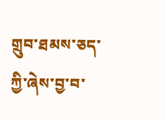གྲུབ་ཐམས་ཅད་ཀྱི་ཞེས་བྱ་བ་